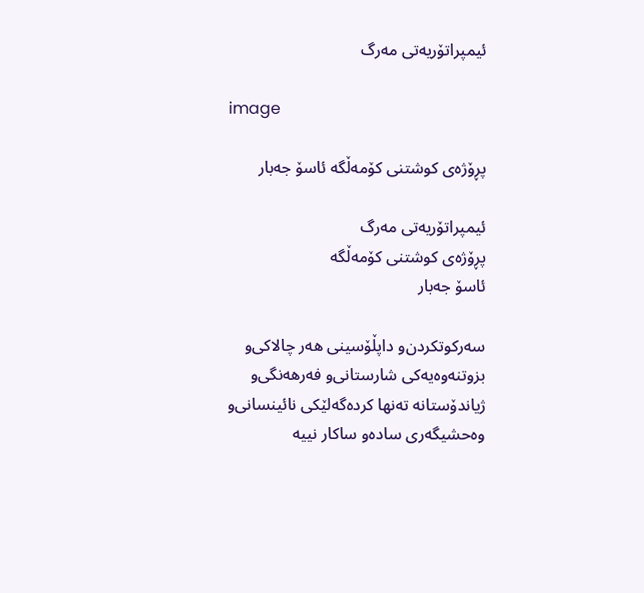ئیمپراتۆریه‌تی مه‌رگ

image

پڕۆژه‌ی كوشتنی كۆمه‌ڵگه‌ ئاسۆ جه‌بار

ئیمپراتۆریه‌تی مه‌رگ
پڕۆژه‌ی كوشتنی كۆمه‌ڵگه‌
ئاسۆ جه‌بار

سه‌ركوتكردن‌و داپڵۆسینی هه‌ر چالاكی‌و بزوتنه‌وه‌یه‌كی شارستانی‌و فه‌رهه‌نگی‌و ژیاندۆستانه‌ ته‌نها كرده‌گه‌لێكی نائینسانی‌و وه‌حشیگه‌ری ساده‌‌و ساكار نییه‌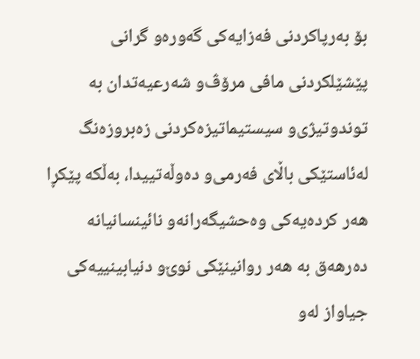بۆ به‌رپاكردنی فه‌زایه‌كی گه‌وره‌‌و گرانی پێشێلكردنی مافی مرۆڤ‌و شه‌رعیه‌تدان به‌ توندوتیژی‌و سیستیماتیزه‌كردنی زه‌بروزه‌نگ له‌ئاستێكی باڵای فه‌رمی‌و ده‌وڵه‌تییدا، به‌ڵكه‌ پێكڕا هه‌ر كرده‌یه‌كی وه‌حشیگه‌رانه‌‌و نائینسانیانه‌ ده‌رهه‌ق به‌ هه‌ر روانینێكی نوێ‌‌و دنیابینییه‌كی جیاواز له‌و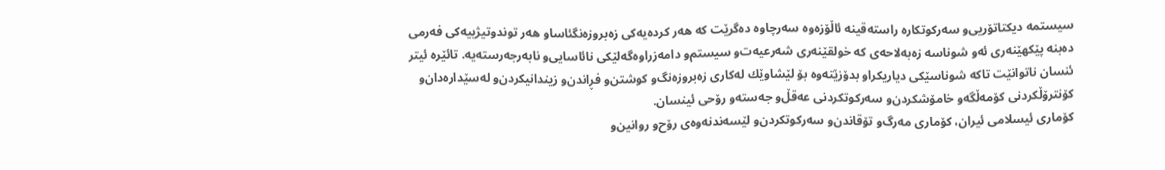سیستمه‌ دیكتاتۆریی‌و سه‌ركوتكاره‌ راسته‌قینه‌ ئاڵۆزه‌وه‌ سه‌رچاوه‌ ده‌گرێت كه‌ هه‌ر كرده‌یه‌كی زه‌بروزه‌نگئاسا‌و هه‌ر توندوتیژییه‌كی فه‌رمی ده‌بنه‌ پێكهێنه‌ری ئه‌و شوناسه‌ زه‌به‌لاحه‌ی كه‌ خولقێنه‌ری شه‌رعیه‌ت‌و سیستم‌و دامه‌زراوه‌گه‌لێكی نائاسایی‌و نابه‌رجه‌رسته‌یه‌. تائێره‌ ئیتر ئنسان ناتوانێت تاكه‌ شوناسێكی دیاریكراو بدۆزێته‌وه‌ بۆ لێشاوێك له‌كاری زه‌بروزه‌نگ‌و كوشتن‌و فڕاندن‌و زیندانیكردن‌و له‌سێداره‌دان‌و كۆنترۆڵكردنی كۆمه‌ڵگه‌‌و خامۆشكردن‌و سه‌ركوتكردنی عه‌قڵ‌و جه‌سته‌‌و رۆحی ئینسان.
كۆماری ئیسلامی ئیران، كۆماری مه‌رگ‌و تۆقاندن‌و سه‌ركوتكردن‌و لێسه‌ندنه‌وه‌ی رۆح‌و روانین‌و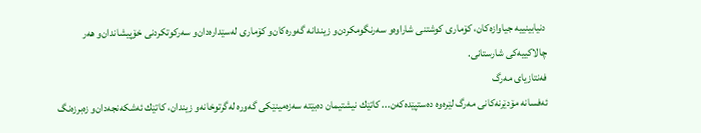دنیابینییه‌ جیاوازه‌كان، كۆماری كوشتنی شاراوه‌‌و سه‌رنگومكردن‌و زیندانه‌ گه‌وره‌كان‌و كۆماری له‌سێداره‌دان‌و سه‌ركوتكردنی خۆپیشاندان‌و هه‌ر چالاكییه‌كی شارستانی.
فه‌نتازیای مه‌رگ
ئه‌فسانه‌ مۆدێرنه‌كانی مه‌رگ لێره‌وه‌ ده‌ستپێده‌كه‌ن... كاتێك نیشتیمان ده‌بێته‌ سه‌زه‌مینێكی گه‌وره‌ له‌گرتوخانه‌و زیندان، كاتێك ئه‌شكه‌نجه‌دان‌و زه‌برزه‌نگ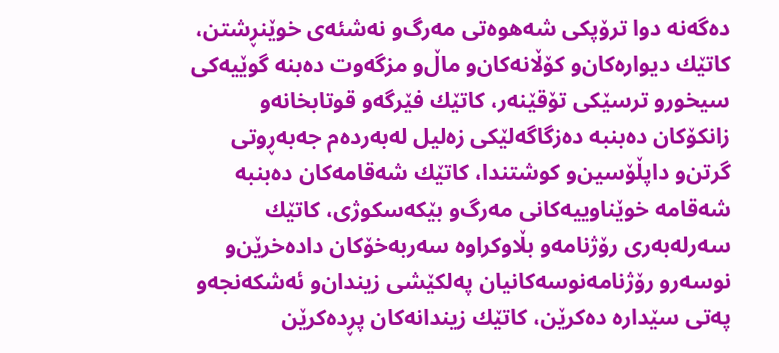ده‌گه‌نه‌ دوا ترۆپكی شه‌هوه‌تی مه‌رگ‌و نه‌شئه‌ی خوێنڕشتن، كاتێك دیواره‌كان‌و كۆڵانه‌كان‌و ماڵ‌و مزگه‌وت ده‌بنه‌ گوێیه‌كی سیخور‌و ترسێكی تۆقێنه‌ر، كاتێك فێرگه‌‌و قوتابخانه‌‌و زانكۆكان ده‌بنبه‌ ده‌زگاگه‌لێكی زه‌لیل له‌به‌رده‌م جه‌به‌ڕوتی گرتن‌و داپڵۆسین‌و كوشتندا، كاتێك شه‌قامه‌كان ده‌بنبه‌ شه‌قامه‌ خوێناوییه‌كانی مه‌رگ‌و بێكه‌سكوژی، كاتێك سه‌رله‌به‌ری رۆژنامه‌و بڵاوكراوه‌ سه‌ربه‌خۆكان داده‌خرێن‌و نوسه‌ر‌و رۆژنامه‌نوسه‌كانیان په‌لكێشی زیندان‌و ئه‌شكه‌نجه‌‌و په‌تی سێداره‌ ده‌كرێن، كاتێك زیندانه‌كان پڕده‌كرێن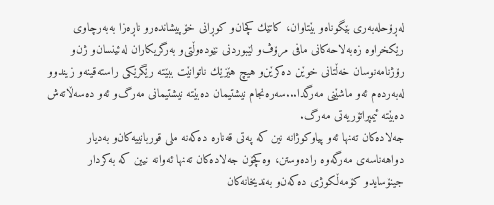له‌ڕۆحله‌به‌ری بێگوناه‌و بێتاوان، كاتێك كچان‌و كوڕانی خۆپیشانده‌ر‌و ناڕه‌زا به‌به‌رچاوی رێكخراوه‌ زه‌به‌لاحه‌كانی مافی مرۆڤ‌و لێبوردنی نێوده‌وڵتی‌و به‌رگریكاران له‌ئینسان‌و ژن‌و رۆژنامه‌نوسان خه‌ڵتانی خوێن ده‌كرێن‌و هیچ هێزێك ناتوانێت ببێته‌ رێگرێكی راسته‌قینه‌‌و زیندوو له‌به‌رده‌م ئه‌و ماشێنی مه‌رگدا...سه‌ره‌نجام نیشتیمان ده‌بێته‌ نیشتیمانی مه‌رگ‌و ئه‌و ده‌سه‌ڵاته‌ش ده‌بێته‌ ئیمپراتۆریه‌تی مه‌رگ.
جه‌لاده‌كان ته‌نها ئه‌و پیاوكوژانه‌ نین كه‌ په‌تی قه‌ناره‌ ده‌كه‌نه‌ ملی قوربانییه‌كان‌و به‌دیار دواهه‌ناسه‌ی مه‌رگه‌وه‌ راده‌وستن، وه‌كچۆن جه‌لاده‌كان ته‌نها ئه‌وانه‌ نیین كه‌ به‌كردار جینۆساید‌و كۆمه‌ڵكوژی ده‌كه‌ن‌و به‌ندیخانه‌كان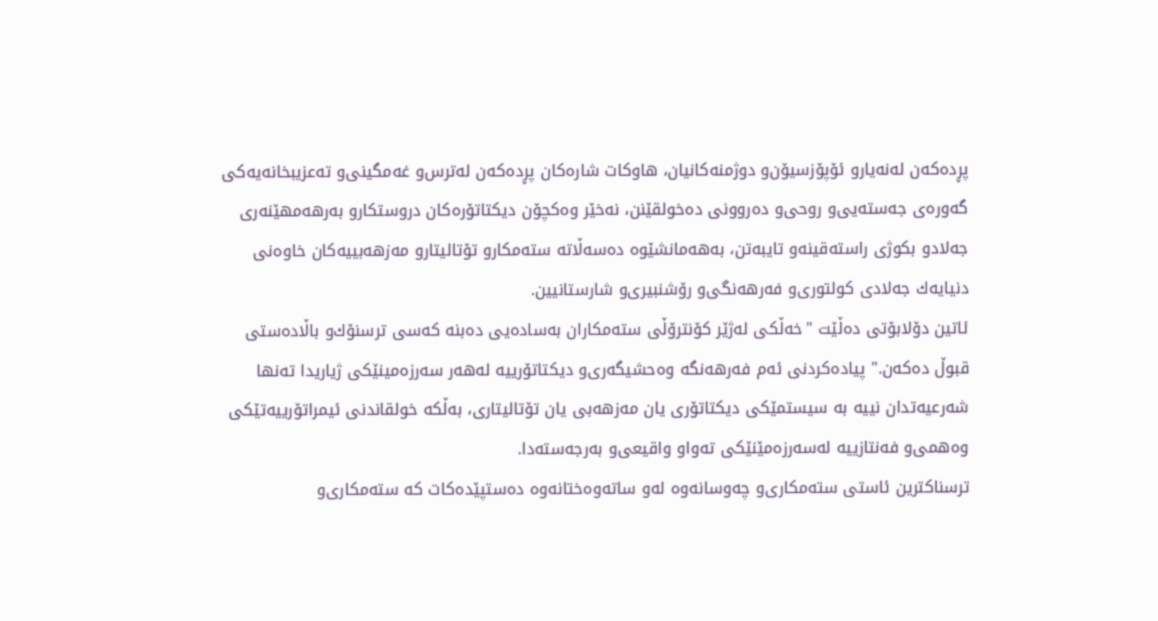پڕده‌كه‌ن له‌نه‌یار‌و ئۆپۆزسیۆن‌و دوژمنه‌كانیان، هاوكات شاره‌كان پڕده‌كه‌ن له‌ترس‌و غه‌مگینی‌و ته‌عزیبخانه‌یه‌كی گه‌وره‌ی جه‌سته‌یی‌و روحی‌و ده‌روونی ده‌خولقێنن، نه‌خێر وه‌كچۆن دیكتاتۆره‌كان دروستكار‌و به‌رهه‌مهێنه‌ری جه‌لاد‌و بكوژی راسته‌قینه‌‌و تایبه‌تن، به‌هه‌مانشێوه‌ ده‌سه‌ڵاته‌ سته‌مكار‌و تۆتالیتار‌و مه‌زهه‌بییه‌كان خاوه‌نی دنیایه‌ك جه‌لادی كولتوری‌و فه‌رهه‌نگی‌و رۆشنبیری‌و شارستانیین.
ئاتین دۆلابۆتی ده‌ڵێت "خه‌ڵكی له‌ژێر كۆنترۆڵی سته‌مكاران به‌ساده‌یی ده‌بنه‌ كه‌سی ترسنۆك‌و باڵاده‌ستی قبوڵ ده‌كه‌ن." پیاده‌كردنی ئه‌م فه‌رهه‌نگه‌ وه‌حشیگه‌ری‌و دیكتاتۆرییه‌ له‌هه‌ر سه‌رزه‌مینێكی ژیاریدا ته‌نها شه‌رعیه‌تدان نییه‌ به‌ سیستمێكی دیكتاتۆری یان مه‌زهه‌بی یان تۆتالیتاری، به‌ڵكه‌ خولقاندنی ئیمراتۆرییه‌تێكی وه‌همی‌و فه‌نتازییه‌ له‌سه‌رزه‌مێنێكی ته‌واو واقیعی‌و به‌رجه‌سته‌دا.
ترسناكترین ئاستی سته‌مكاری‌و چه‌وسانه‌وه‌ له‌و ساته‌وه‌ختانه‌وه‌ ده‌ستپێده‌كات كه‌ سته‌مكاری‌و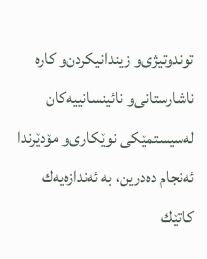توندوتیژی‌و زیندانیكردن‌و كاره‌ ناشارستانی‌و نائینسانییه‌كان له‌سیستمێكی نوێكاری‌و مۆدێرندا ئه‌نجام ده‌درین، به‌ ئه‌ندازه‌یه‌ك كاتێك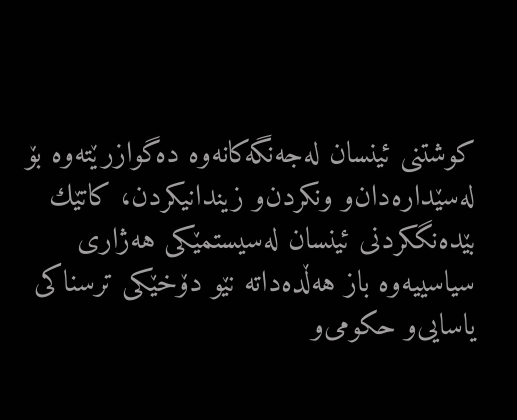كوشتنی ئینسان له‌جه‌نگه‌كانه‌وه‌ ده‌گوازرێته‌وه‌ بۆ له‌سێداره‌دان‌و ونكردن‌و زیندانیكردن، كاتێك بێده‌نگكردنی ئینسان له‌سیستمێكی هه‌ژاری سیاسییه‌وه‌ باز هه‌ڵده‌داته‌ نێو دۆخێكی ترسناكی یاسایی‌و حكومی‌و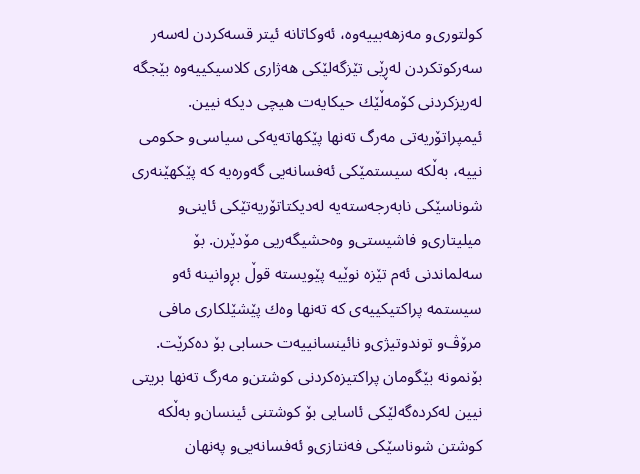كولتوری‌و مه‌زهه‌بییه‌وه‌، ئه‌وكاتانه‌ ئیتر قسه‌كردن له‌سه‌ر سه‌ركوتكردن له‌ڕێی تێزگه‌لێكی هه‌ژاری كلاسیكییه‌وه‌ بێجگه‌ له‌ریزكردنی كۆمه‌ڵێك حیكایه‌ت هیچی دیكه‌ نیین.
ئیمپراتۆریه‌تی مه‌رگ ته‌نها پێكهاته‌یه‌كی سیاسی‌و حكومی نییه‌، به‌ڵكه‌ سیستمێكی ئه‌فسانه‌یی گه‌وره‌یه‌ كه‌ پێكهێنه‌ری شوناسێكی نابه‌رجه‌سته‌یه‌ له‌دیكتاتۆریه‌تێكی ئاینی‌و میلیتاری‌و فاشیستی‌و وه‌حشیگه‌ریی مۆدێرن. بۆ سه‌لماندنی ئه‌م تێزه‌ نوێیه‌ پێویسته‌ قوڵ بڕوانینه‌ ئه‌و سیستمه‌ پراكتیكییه‌ی كه‌ ته‌نها وه‌ك پێشێلكاری مافی مرۆڤ‌و توندوتیژی‌و نائینسانییه‌ت حسابی بۆ ده‌كرێت. بۆنمونه‌ بێگومان پراكتیزه‌كردنی كوشتن‌و مه‌رگ ته‌نها بریتی نیین له‌كرده‌گه‌لێكی ئاسایی بۆ كوشتنی ئینسان‌و به‌ڵكه‌ كوشتن شوناسێكی فه‌نتازی‌و ئه‌فسانه‌یی‌و په‌نهان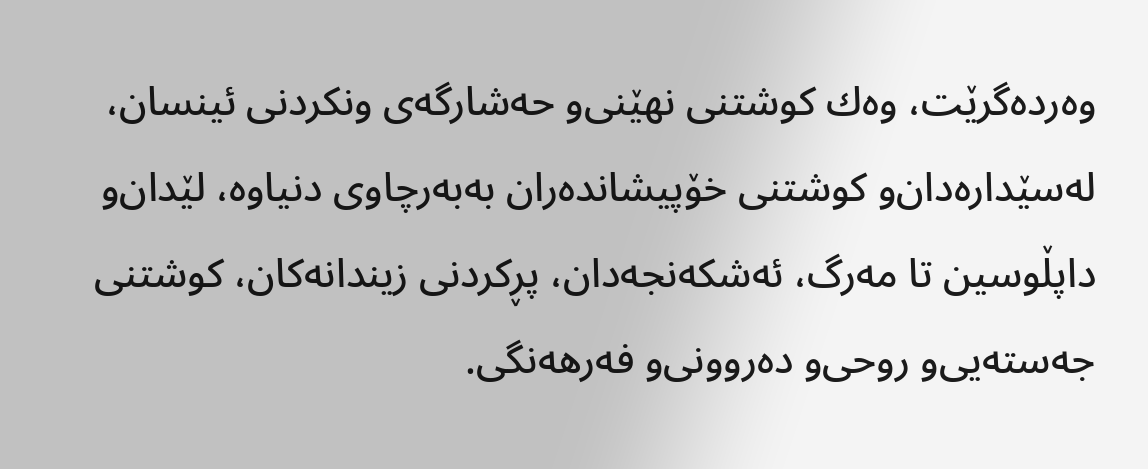وه‌رده‌گرێت، وه‌ك كوشتنی نهێنی‌و حه‌شارگه‌ی ونكردنی ئینسان، له‌سێداره‌دان‌و كوشتنی خۆپیشانده‌ران به‌به‌رچاوی دنیاوه‌، لێدان‌و داپڵوسین تا مه‌رگ، ئه‌شكه‌نجه‌دان، پڕكردنی زیندانه‌كان، كوشتنی جه‌سته‌یی‌و روحی‌و ده‌روونی‌و فه‌رهه‌نگی.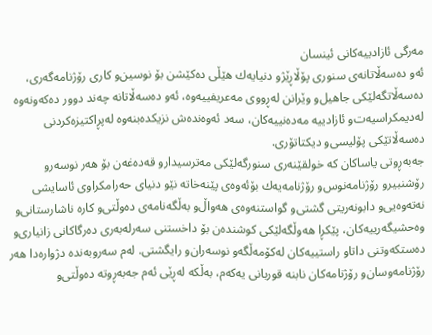مه‌رگی ئازادییه‌كانی ئینسان
ئه‌و ده‌سه‌ڵاتانه‌ی سنوری پۆڵاڕێژ‌و دنیایه‌ك هێڵی ده‌كێشن بۆ نوسین‌و كاری رۆژنامه‌گه‌ری، ده‌سه‌ڵاتگه‌لێكی جاهیل‌و وێرانن له‌ڕووی مه‌عریفییه‌وه‌، ئه‌و ده‌سه‌ڵاتانه‌ چه‌ند دوور ده‌كه‌ونه‌وه‌ له‌دیمكراسیه‌ت‌و ئازادییه‌ مه‌ده‌نییه‌كان، سه‌د ئه‌وه‌نده‌ش نزیكده‌بنه‌وه‌ له‌پڕاكتیزه‌كردنی ده‌سه‌ڵاتێكی پۆلیسی‌و دیكتاتۆری.
جه‌به‌ڕوتی یاساكان كه‌ خولقێنه‌ری سنورگه‌لێكی مه‌ترسیدار‌و قه‌ده‌غه‌ن بۆ هه‌ر نوسه‌ر‌و رۆشنبیر‌و رۆژنامه‌نوس‌و رۆژنامه‌یه‌ك بۆئه‌وه‌ی پێنه‌خاته‌ نێو دنیای حه‌رامكراوی ئاسایشی نه‌ته‌وه‌یی‌و دابونه‌ریتی گشتی‌و گواستنه‌وه‌ی هه‌واڵ‌و به‌ڵگه‌نامه‌ی ده‌وڵتی‌و كاره‌ ناشارستانی‌و وه‌حشیگه‌رییه‌كان، پێكڕا هه‌وڵگه‌لێكی كوشنده‌ن بۆ داخستنی سه‌رله‌به‌ری ده‌رگاكانی زانیاری‌و ده‌ستكه‌وتنی داتا‌و راستییه‌كان له‌كۆمه‌ڵگه‌‌و نوسه‌ران‌و رایگشتی. له‌م سه‌روبه‌نده‌ دژواره‌دا هه‌ر رۆژنامه‌وسان‌و رۆژنامه‌كان نابنه‌ قوربانی یه‌كه‌م، به‌ڵكه‌ له‌ڕێی ئه‌م جه‌به‌ڕوته‌ ده‌وڵتی‌و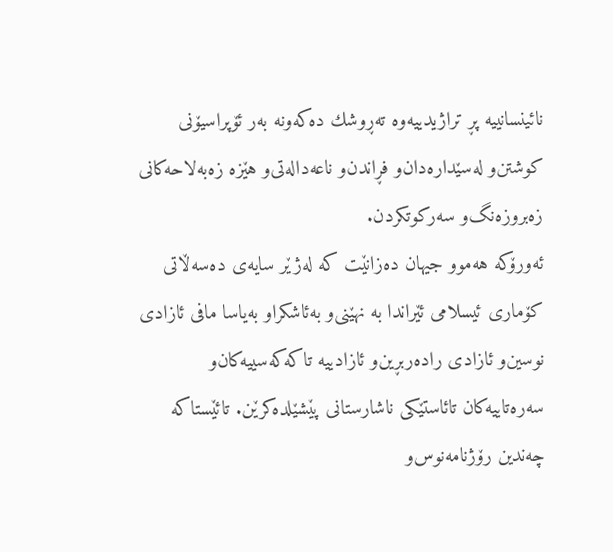نائینسانییه‌ پڕ تراژیدییه‌وه‌ ته‌ڕوشك ده‌كه‌ونه‌ به‌ر ئۆپراسیۆنی كوشتن‌و له‌سێداره‌دان‌و فڕاندن‌و ناعه‌داله‌تی‌و هێزه‌ زه‌به‌لاحه‌كانی زه‌بروزه‌نگ‌و سه‌ركوتكردن.
ئه‌ورۆكه‌ هه‌موو جیهان ده‌زانێت كه‌ له‌ژێر سایه‌ی ده‌سه‌ڵاتی كۆماری ئیسلامی ئێراندا به‌ نهێنی‌و به‌ئاشكرا‌و به‌یاسا مافی ئازادی نوسین‌و ئازادی راده‌ربڕین‌و ئازادییه‌ تاكه‌كه‌سییه‌كان‌و سه‌ره‌تاییه‌كان تائاستێكی ناشارستانی پێشێلده‌كرێن. تائێستاكه‌ چه‌ندین رۆژنامه‌نوس‌و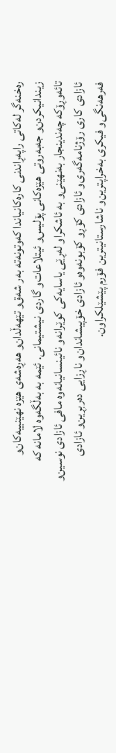ره‌خنه‌گر له‌كاتی راپه‌ڕاندنی كاره‌كانیاندا كه‌وتونه‌ته‌ به‌ر شه‌ق‌و تێهه‌ڵدان‌و هه‌ڕه‌شه‌ی هێزه‌ نهێنییه‌كان‌و زیندانیكردن‌و جه‌به‌روتی هێزه‌كانی پۆلیس‌و ئیتلاعات‌و گاردی نیشتیمانی. ئێمه‌ به‌ به‌ڵگه‌وه‌ لامانه‌ كه‌ تائه‌وڕۆكه‌ چه‌ندینجار به‌نهێنی‌و به‌ ئاشكرا‌و له‌ڕێی یاسایه‌كی كوێرانه‌و نائینسانیانه‌وه‌ مافی ئازادی نوسین‌و ئازادی كاری رۆژنامه‌گه‌ری‌و ئازادی كۆڕو كۆبونه‌وه‌‌و ئازادی خۆپیشاندان‌و ناڕزایی ده‌ربڕین‌و ئازادی فه‌رهه‌نگی‌و فیكری به‌خراپترین‌و ناشارستانیترین فۆرم پێشێلكراون.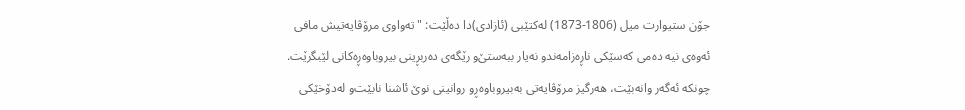جۆن ستیوارت میل (1806-1873) له‌كتێبی (ئازادی)دا ده‌ڵێت: "ته‌واوی مرۆڤایه‌تیش مافی ئه‌وه‌ی نیه‌ ده‌می كه‌سێكی ناڕه‌زامه‌ندو نه‌یار ببه‌ستێ‌‌و رێگه‌ی ده‌ربڕینی بیروباوه‌ڕه‌كانی لێبگرێت. چونكه‌ ئه‌گه‌ر وانه‌بێت، هه‌رگیز مرۆڤایه‌تی به‌بیروباوه‌ڕو روانینی نوێ‌ ئاشنا نابێت‌و له‌دۆخێكی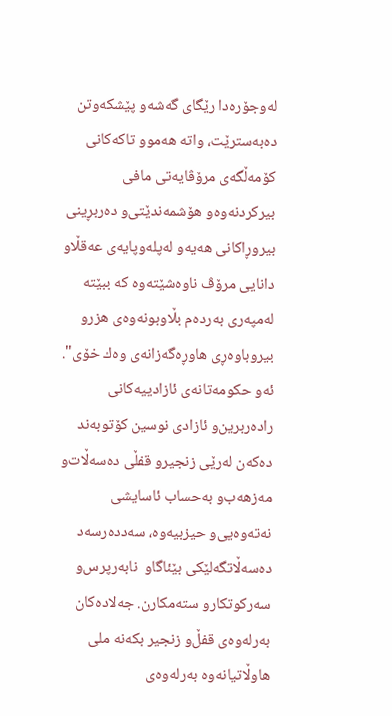له‌وجۆره‌دا رێگای گه‌شه‌و پێشكه‌وتن ده‌به‌سترێت، واته‌ هه‌موو تاكه‌كانی كۆمه‌ڵگه‌ی مرۆڤایه‌تی مافی بیركردنه‌وه‌و هۆشمه‌ندێتی‌و ده‌ربڕینی بیروڕاكانی هه‌یه‌و له‌پله‌وپایه‌ی عه‌قڵا‌و دانایی مرۆڤ ناوه‌شێته‌وه‌ كه‌ ببێته‌ له‌مپه‌ری به‌رده‌م بڵاوبونه‌وه‌ی هزرو بیروباوه‌ڕی هاوڕه‌گه‌زانه‌ی وه‌ك خۆی".
ئه‌و حكومه‌تانه‌ی ئازادییه‌كانی راده‌ربرین‌و ئازادی نوسین كۆتوبه‌ند ده‌كه‌ن له‌رێی زنجیر‌و قفڵی ده‌سه‌ڵات‌و مه‌زهه‌ب‌و به‌حساب ئاسایشی نه‌ته‌وه‌یی‌و حیزبیه‌وه‌، سه‌دده‌رسه‌د ده‌سه‌ڵاتگه‌لێكی بێئاگا‌و  نابه‌رپرس‌و سه‌ركوتكار‌و سته‌مكارن. جه‌لاده‌كان به‌رله‌وه‌ی قفڵ‌و زنجیر بكه‌نه‌ ملی هاوڵاتیانه‌وه‌ به‌رله‌وه‌ی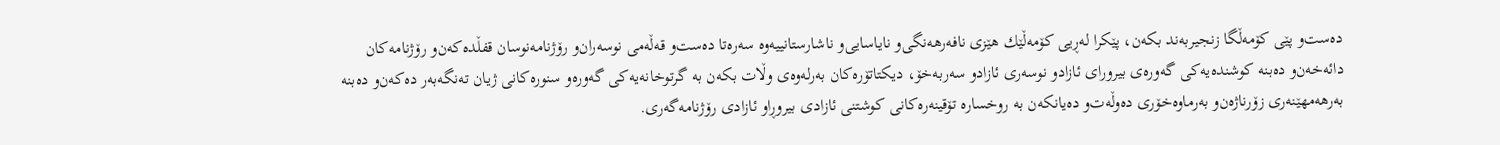ده‌ست‌و پێی كۆمه‌ڵگا زنجیربه‌ند بكه‌ن، پێكرا له‌ڕیی كۆمه‌ڵێك هێزی نافه‌رهه‌نگی‌و نایاسایی‌و ناشارستانییه‌وه‌ سه‌ره‌تا ده‌ست‌و قه‌ڵه‌می نوسه‌ران‌و رۆژنامه‌نوسان قفڵده‌كه‌ن‌و رۆژنامه‌كان دائه‌خه‌ن‌و ده‌بنه‌ كوشنده‌یه‌كی گه‌وره‌ی بیرورای ئازادو نوسه‌ری ئازادو سه‌ربه‌خۆ، دیكتاتۆره‌كان به‌رله‌وه‌ی وڵات بكه‌ن به‌ گرتوخانه‌یه‌كی گه‌وره‌‌و سنوره‌كانی ژیان ته‌نگه‌به‌ر ده‌كه‌ن‌و ده‌بنه‌ به‌رهه‌مهێنه‌ری زۆرناژه‌ن‌و به‌رماوه‌خۆری ده‌وڵه‌ت‌و ده‌یانكه‌ن به‌ روخساره‌ تۆقینه‌ره‌كانی كوشتنی ئازادی بیروڕا‌و ئازادی رۆژنامه‌گه‌ری.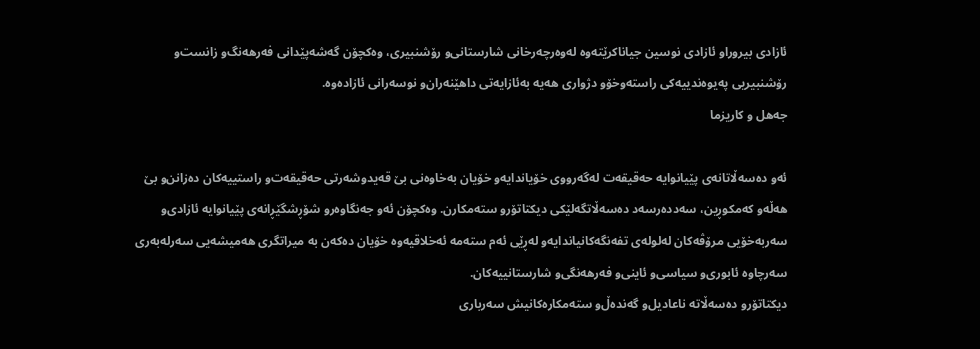ئازادی بیروراو ئازادی نوسین جیاناكرێته‌وه‌ له‌وه‌رچه‌رخانی شارستانی‌و رۆشنبیری، وه‌كچۆن گه‌شه‌پێدانی فه‌رهه‌نگ‌و زانست‌و رۆشنبیریی په‌یوه‌ندییه‌كی راسته‌وخۆ‌و دژواری هه‌یه‌ به‌ئازایه‌تی داهێنه‌ران‌و نوسه‌رانی ئازاده‌وه‌.
جه‌هل و كاریزما

ئه‌و ده‌سه‌ڵاتانه‌ی پێیانوایه‌ حه‌قیقه‌ت له‌گه‌رووی خۆیاندایه‌‌و خۆیان به‌خاوه‌نی بێ‌ قه‌یدوشه‌رتی حه‌قیقه‌ت‌و راستییه‌كان ده‌زانن‌و بێ‌ هه‌ڵه‌و كه‌مكوڕین، سه‌دده‌رسه‌د ده‌سه‌ڵاتگه‌لێكی دیكتاتۆر‌و سته‌مكارن. وه‌كچۆن ئه‌و جه‌نگاوه‌ر‌و شۆڕشگێڕانه‌ی پێیانوایه‌ ئازادی‌و سه‌ربه‌خۆیی مرۆڤه‌كان له‌لوله‌ی تفه‌نگه‌كانیاندایه‌‌و له‌ڕێی ئه‌م سته‌مه‌ ئه‌خلاقیه‌وه‌ خۆیان ده‌كه‌ن به‌ میراتگری هه‌میشه‌یی سه‌رله‌به‌ری سه‌رچاوه‌ ئابوری‌و سیاسی‌و ئاینی‌و فه‌رهه‌نگی‌و شارستانییه‌كان.
دیكتاتۆر‌و ده‌سه‌ڵاته‌ ناعادیل‌و گه‌نده‌ڵ‌و سته‌مكاره‌كانیش سه‌رباری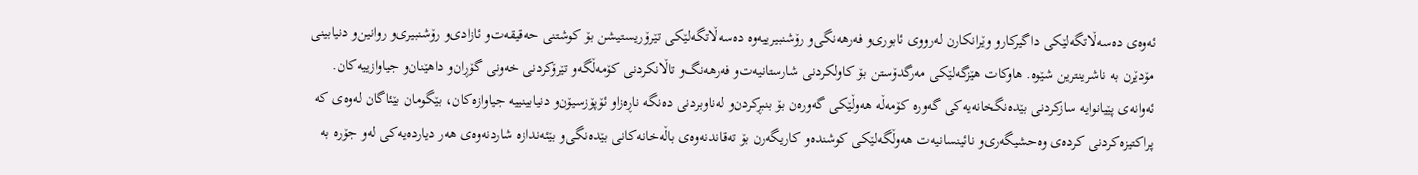ئه‌وه‌ی ده‌سه‌ڵاتگه‌لێكی داگیركار‌و وێرانكارن له‌رووی ئابوری‌و فه‌رهه‌نگی‌و رۆشنبیرییه‌وه‌ ده‌سه‌ڵاتگه‌لێكی تێرۆریستیشن بۆ كوشتنی حه‌قیقه‌ت‌و ئازادی‌و رۆشنبیری‌و روانین‌و دنیابینی مۆدێرن به‌ ناشرینترین شێوه‌. هاوكات هێزگه‌لێكی مه‌رگدۆستن بۆ كاولكردنی شارستانیه‌ت‌و فه‌رهه‌نگ‌و تاڵانكردنی كۆمه‌ڵگه‌‌و تێرۆكردنی خه‌ونی گۆڕان‌و داهێنان‌و جیاوازییه‌كان.
ئه‌وانه‌ی پێیانوایه‌ سازكردنی بێده‌نگخانه‌یه‌كی گه‌وره‌ كۆمه‌ڵه‌ هه‌وڵێكی گه‌وره‌ن بۆ بنبڕكردن‌و له‌ناوبردنی ده‌نگه‌ ناڕه‌زا‌و ئۆپۆزسیۆن‌و دنیابینییه‌ جیاوازه‌كان، بێگومان بێئاگان له‌وه‌ی كه‌ پراكتیزه‌كردنی كرده‌ی وه‌حشیگه‌ری‌و نائینسانیه‌ت هه‌وڵگه‌لێكی كوشنده‌‌و كاریگه‌رن بۆ ته‌قاندنه‌وه‌ی باڵه‌خانه‌كانی بێده‌نگی‌و بێئه‌ندازه‌ شاردنه‌وه‌ی هه‌ر دیارده‌یه‌كی له‌و جۆره‌ به‌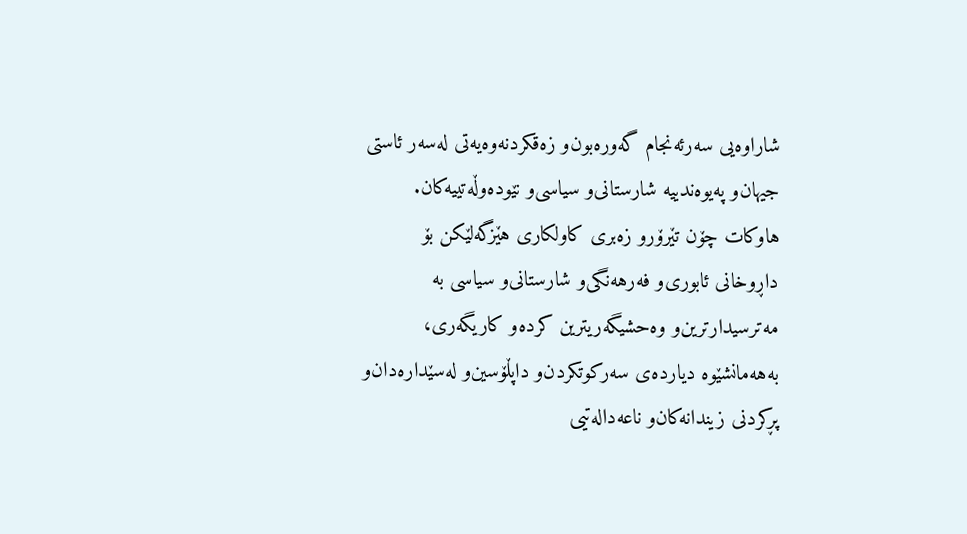شاراوه‌یی سه‌رئه‌نجام گه‌وره‌بون‌و زه‌قكردنه‌وه‌یه‌تی له‌سه‌ر ئاستی جیهان‌و په‌یوه‌ندییه‌ شارستانی‌و سیاسی‌و نێوده‌وڵه‌تییه‌كان.
هاوكات چۆن تێرۆر‌و زه‌بری كاولكاری هێزگه‌لێكن بۆ داڕوخانی ئابوری‌و فه‌رهه‌نگی‌و شارستانی‌و سیاسی به‌ مه‌ترسیدارترین‌و وه‌حشیگه‌ریترین كرده‌‌و كاریگه‌ری، به‌هه‌مانشێوه‌ دیارده‌ی سه‌ركوتكردن‌و داپڵۆسین‌و له‌سێداره‌دان‌و پڕكردنی زیندانه‌كان‌و ناعه‌داله‌تیی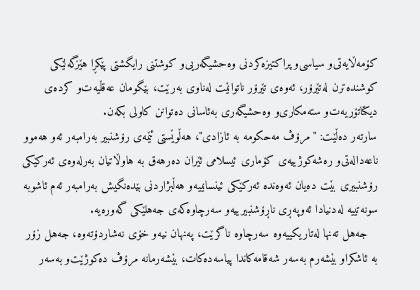كۆمه‌ڵایه‌تی‌و سیاسی‌و پراكتیزه‌كردنی وه‌حشیگه‌ریی‌و كوشتنی رایگشتی پێكڕا هێزگه‌لێكی كوشنده‌ترن له‌تێرۆر، ئه‌وه‌ی تێرۆر ناتوانێت له‌ناوی به‌رێت، بێگومان عه‌قڵیه‌ت‌و كرده‌ی دیكتاتۆریه‌ت‌و سته‌مكاری‌و وه‌حشیگه‌ری به‌ئاسانی ده‌توانن كاولی بكه‌ن.
سارته‌ر ده‌ڵێت: "مرۆڤ مه‌حكومه‌ به‌ ئازادی"، هه‌ڵوێستی ئێمه‌ی رۆشنبیر به‌رامبه‌ر ئه‌و هه‌موو ناعه‌داله‌تی‌و ره‌شه‌كوژییه‌ی كۆماری ئیسلامی ئێران ده‌رهه‌ق به‌ هاوڵاتیان به‌رله‌وه‌ی ئه‌ركێكی رۆشنبیری بێت ده‌یان ئه‌وه‌نده‌ ئه‌ركێكی ئینسانییه‌‌و هه‌ڵبژاردنی بێده‌نگیش به‌رامبه‌ر ئه‌م ئاشوبه‌ سونه‌تییه‌ له‌دنیادا ئه‌وپه‌ڕی ناڕۆشنبیرییه‌‌و سه‌رچاوه‌كه‌ی جه‌هلێكی گه‌وره‌یه‌.
   جه‌هل ته‌نها له‌تاریكییه‌وه‌ سه‌رچاوه‌ ناگرێت، په‌نهان نیه‌‌و خۆی نه‌شاردۆته‌وه‌، جه‌هل زۆر به‌ ئاشكرا‌و بێشه‌رم به‌سه‌ر شه‌قامه‌كاندا پیاسه‌ده‌كات، بێشه‌رمانه‌ مرۆڤ ده‌كوژێت‌و به‌سه‌ر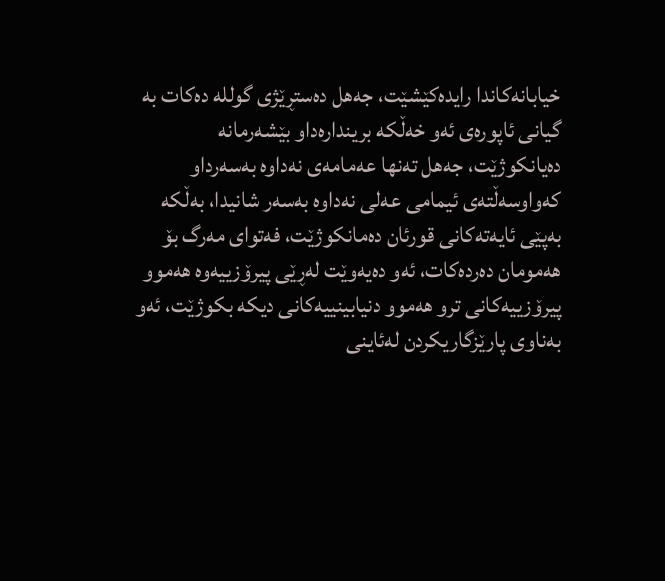خیابانه‌كاندا رایده‌كێشێت، جه‌هل ده‌ستڕێژی گولله‌ ده‌كات به‌ گیانی ئاپوره‌ی ئه‌و خه‌ڵكه‌ برینداره‌دا‌و بێشه‌رمانه‌ ده‌یانكوژێت، جه‌هل ته‌نها عه‌مامه‌ی نه‌داوه‌ به‌سه‌ردا‌و كه‌واوسه‌ڵته‌ی ئیمامی عه‌لی نه‌داوه‌ به‌سه‌ر شانیدا، به‌ڵكه‌ به‌پێی ئایه‌ته‌كانی قورئان ده‌مانكوژێت، فه‌توای مه‌رگ بۆ هه‌مومان ده‌رده‌كات، ئه‌و ده‌یه‌وێت له‌ڕێی پیرۆزییه‌وه‌ هه‌موو پیرۆزییه‌كانی تر‌و هه‌موو دنیابینییه‌كانی دیكه‌ بكوژێت، ئه‌و به‌ناوی پارێزگاریكردن له‌ئاینی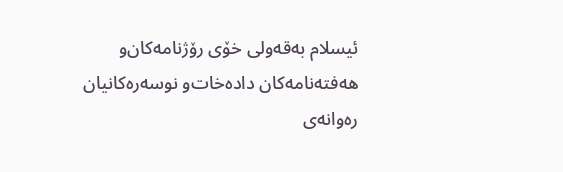ئیسلام به‌قه‌ولی خۆی رۆژنامه‌كان‌و هه‌فته‌نامه‌كان داده‌خات‌و نوسه‌ره‌كانیان ره‌وانه‌ی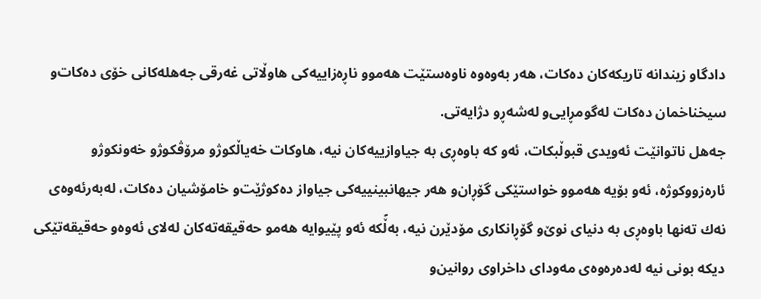دادگا‌و زیندانه‌ تاریكه‌كان ده‌كات، هه‌ر به‌وه‌وه‌ ناوه‌ستێت هه‌موو ناڕه‌زاییه‌كی هاوڵاتی غه‌رقی جه‌هله‌كانی خۆی ده‌كات‌و سیخناخمان ده‌كات له‌گومڕایی‌و له‌شه‌ڕ‌و دژایه‌تی.
جه‌هل ناتوانێت ئه‌ویدی قبوڵبكات، ئه‌و كه‌ باوه‌ڕی به‌ جیاوازییه‌كان نیه‌، هاوكات خه‌یاڵكوژ‌و مرۆڤكوژ‌و خه‌ونكوژ‌و ئاره‌زووكوژه‌، ئه‌و بۆیه‌ هه‌موو خواستێكی گۆڕان‌و هه‌ر جیهانبینییه‌كی جیاواز ده‌كوژێت‌و خامۆشیان ده‌كات، له‌به‌رئه‌وه‌ی نه‌ك ته‌نها باوه‌ڕی به‌ دنیای نوێ‌‌و گۆڕانكاری مۆدێرن نیه‌، به‌ڵًكه‌ ئه‌و پێیوایه‌ هه‌مو حه‌قیقه‌ته‌كان له‌لای ئه‌وه‌‌و حه‌قیقه‌تێكی دیكه‌ بونی نیه‌ له‌ده‌ره‌وه‌ی مه‌ودای داخراوی روانین‌و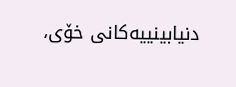دنیابینییه‌كانی خۆی،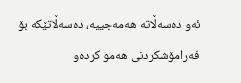ئه‌و ده‌سه‌ڵاته‌ هه‌مه‌جییه‌، ده‌سه‌ڵاتێكه‌ بۆ فه‌رامۆشكردنی هه‌مو كرده‌‌و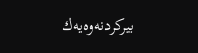بیركردنه‌وه‌یه‌ك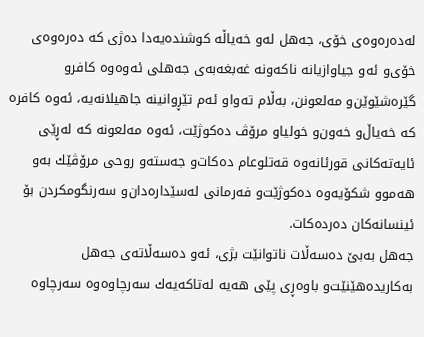له‌ده‌ره‌وه‌ی خۆی، جه‌هل له‌و خه‌یاڵه‌ كوشنده‌یه‌دا ده‌ژی كه‌ ده‌ره‌وه‌ی خۆی‌و ئه‌و جیاوازیانه‌ ناكه‌ونه‌ غه‌بغه‌به‌ی جه‌هلی ئه‌وه‌وه‌ كافر‌و گێره‌شێوێن‌و مه‌لعونن، به‌ڵام ته‌واو ئه‌م تێڕوانینه‌ جاهیلانه‌یه‌، ئه‌وه‌ كافره‌ كه‌ خه‌یاڵ‌و خه‌ون‌و خولیا‌و مرۆڤ ده‌كوژێت، ئه‌وه‌ مه‌لعونه‌ كه‌ له‌ڕێی ئایه‌ته‌كانی قورئانه‌وه‌ قه‌تلوعام ده‌كات‌و جه‌سته‌‌و روحی مرۆڤێك به‌و هه‌موو شكۆیه‌وه‌ ده‌كوژێت‌و فه‌رمانی له‌سێداره‌دان‌و سه‌رنگومكردن بۆ ئینسانه‌كان ده‌رده‌كات.
جه‌هل به‌بێ‌ ده‌سه‌ڵات ناتوانێت بژی، ئه‌و ده‌سه‌ڵاته‌ی جه‌هل به‌كاریده‌هێنێت‌و باوه‌ڕی پێی هه‌یه‌ له‌تاكه‌یه‌ك سه‌رچاوه‌وه‌ سه‌رچاوه‌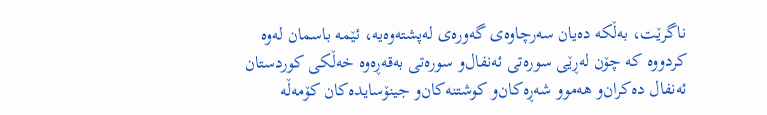ناگرێت، به‌ڵكه‌ ده‌یان سه‌رچاوه‌ی گه‌وره‌ی له‌پشته‌وه‌یه‌، ئێمه‌ باسمان له‌وه‌ كردووه‌ كه‌ چۆن له‌ڕێی سوره‌تی ئه‌نفال‌و سوره‌تی به‌قه‌ڕه‌وه‌ خه‌ڵكی كوردستان ئه‌نفال ده‌كران‌و هه‌موو شه‌ڕه‌كان‌و كوشتنه‌كان‌و جینۆسایده‌كان كۆمه‌ڵه‌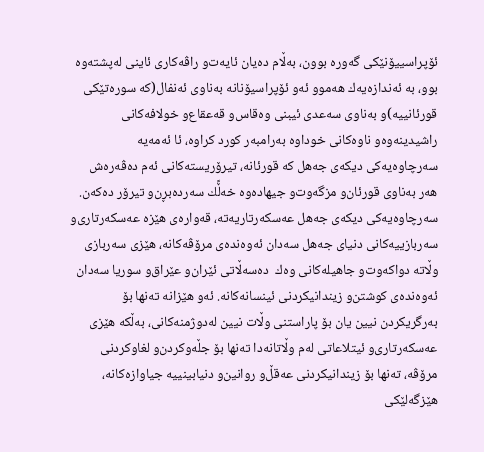ئۆپراسییۆنێكی گه‌وره‌ بوون، به‌ڵام ده‌یان ئایه‌ت‌و راڤه‌كاری ئاینی له‌پشته‌وه‌ بوو، به‌ ئه‌ندازه‌یه‌ك هه‌موو ئه‌و ئۆپراسیۆنانه‌ به‌ناوی ئه‌نفال(كه‌ سوره‌تێكی قورئانییه‌)و به‌ناوی سه‌عدی ئیبنی وه‌قاس‌و قه‌عقاع‌و خولافه‌كانی راشیدینه‌وه‌‌و ناوه‌كانی خوداوه‌ به‌رامبه‌ر كورد كراوه‌، ئا ئه‌مه‌یه‌ سه‌رچاوه‌یه‌كی دیكه‌ی جه‌هل كه‌ قورئانه‌، تیرۆریسته‌كانی ئه‌م ده‌ڤه‌ره‌ش هه‌ر به‌ناوی قورئان‌و مزگه‌وت‌و جیهاده‌وه‌ خه‌ڵًك سه‌رده‌بڕن‌و تیرۆر ده‌كه‌ن.
سه‌رچاوه‌یه‌كی دیكه‌ی جه‌هل عه‌سكه‌رتاریه‌ته‌، قه‌واره‌ی هێزه‌ عه‌سكه‌رتاری‌و سه‌ربازییه‌كانی دنیای جه‌هل سه‌دان ئه‌وه‌نده‌ی مرۆڤه‌كانه‌، هێزی سه‌ربازی وڵاته‌ دواكه‌وت‌و جاهیله‌كانی وه‌ك  ده‌سه‌ڵاتی ئێران‌و عێراق‌و سوریا سه‌دان ئه‌وه‌نده‌ی كوشتن‌و زیندانیكردنی ئینسانه‌كانه‌. ئه‌و هێزانه‌ ته‌نها بۆ به‌رگریكردن نیین یان بۆ پاراستنی وڵات نیین له‌دوژمنه‌كانی، به‌ڵكه‌ هێزی عه‌سكه‌رتاری‌و ئیتلاعاتی له‌م وڵاتانه‌دا ته‌نها بۆ جڵه‌وكردن‌و لغاوكردنی مرۆڤه‌، ته‌نها بۆ زیندانیكردنی عه‌قڵ‌و روانین‌و دنیابینییه‌ جیاوازه‌كانه‌، هێزگه‌لێكی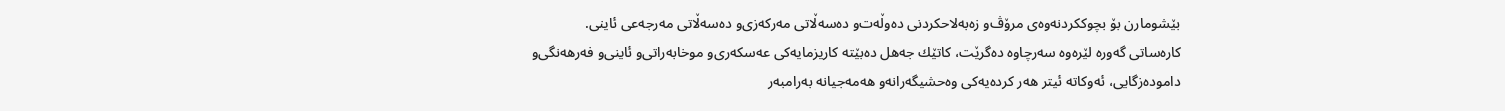بێشومارن بۆ بچوككردنه‌وه‌ی مرۆڤ‌و زه‌به‌لاحكردنی ده‌وڵه‌ت‌و ده‌سه‌ڵاتی مه‌ركه‌زی‌و ده‌سه‌ڵاتی مه‌رجه‌عی ئاینی.
كاره‌ساتی گه‌وره‌ لێره‌وه‌ سه‌رچاوه‌ ده‌گرێت، كاتێك جه‌هل ده‌بێته‌ كاریزمایه‌كی عه‌سكه‌ری‌و موخابه‌راتی‌و ئاینی‌و فه‌رهه‌نگی‌و داموده‌زگایی، ئه‌وكاته‌ ئیتر هه‌ر كرده‌یه‌كی وه‌حشیگه‌رانه‌‌و هه‌مه‌جیانه‌ به‌رامبه‌ر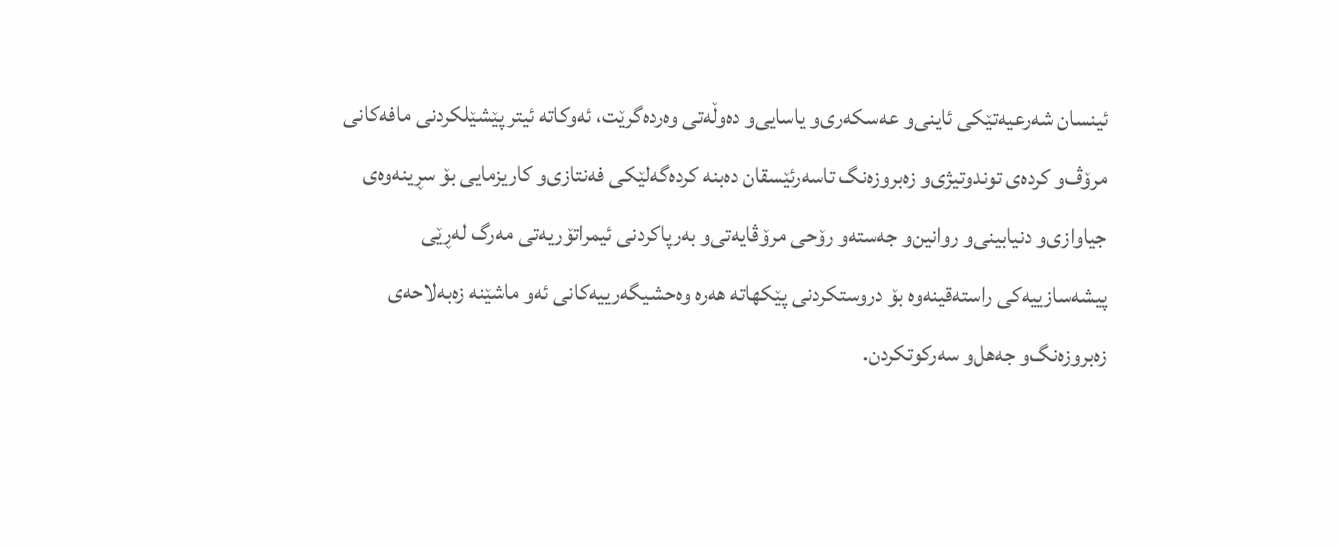ئینسان شه‌رعیه‌تێكی ئاینی‌و عه‌سكه‌ری‌و یاسایی‌و ده‌وڵه‌تی وه‌رده‌گرێت، ئه‌وكاته‌ ئیتر پێشێلكردنی مافه‌كانی مرۆڤ‌و كرده‌ی توندوتیژی‌و زه‌بروزه‌نگ تاسه‌رئێسقان ده‌بنه‌ كرده‌گه‌لێكی فه‌نتازی‌و كاریزمایی بۆ سڕینه‌وه‌ی جیاوازی‌و دنیابینی‌و روانین‌و جه‌سته‌‌و رۆحی مرۆڤایه‌تی‌و به‌رپاكردنی ئیمراتۆریه‌تی مه‌رگ له‌ڕێی پیشه‌سازییه‌كی راسته‌قینه‌وه‌ بۆ دروستكردنی پێكهاته‌ هه‌ره‌ وه‌حشیگه‌رییه‌كانی ئه‌و ماشێنه‌ زه‌به‌لاحه‌ی زه‌بروزه‌نگ‌و جه‌هل‌و سه‌ركوتكردن.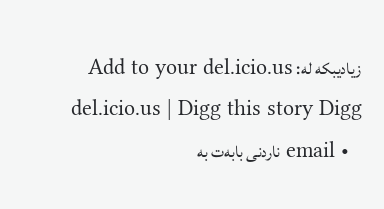زیادیبکه له: Add to your del.icio.us del.icio.us | Digg this story Digg
  • email ناردنی بابه‌ت به‌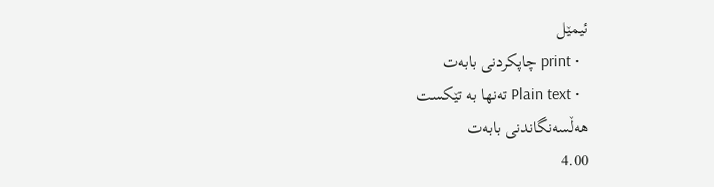ئیمێل
  • print چاپكردنی بابه‌ت
  • Plain text ته‌نها به تێکست
هه‌ڵسه‌نگاندنی بابه‌ت
4.00